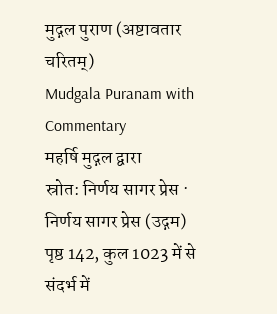मुद्गल पुराण (अष्टावतार चरितम्)
Mudgala Puranam with Commentary
महर्षि मुद्गल द्वारा
स्रोत: निर्णय सागर प्रेस · निर्णय सागर प्रेस (उद्गम)
पृष्ठ 142, कुल 1023 में से
संदर्भ में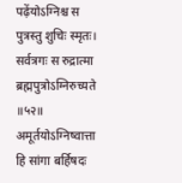पढ़ेंयोऽग्निश्च स पुत्रस्तु शुचिः स्मृतः। सर्वत्रगः स रुद्रात्मा ब्रह्मपुत्रोऽग्निरुच्यते ॥५२॥ अमूर्तयोऽग्निष्वात्ता हि सांगा बर्हिषदः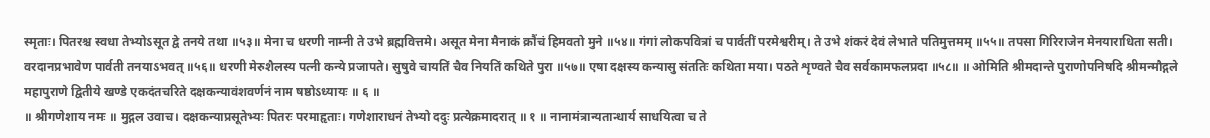स्मृताः। पितरश्च स्वधा तेभ्योऽसूत द्वे तनये तथा ॥५३॥ मेना च धरणी नाम्नी ते उभे ब्रह्मवित्तमे। असूत मेना मैनाकं क्रौंचं हिमवतो मुने ॥५४॥ गंगां लोकपवित्रां च पार्वतीं परमेश्वरीम्। ते उभे शंकरं देवं लेभाते पतिमुत्तमम् ॥५५॥ तपसा गिरिराजेन मेनयाराधिता सती। वरदानप्रभावेण पार्वती तनयाऽभवत् ॥५६॥ धरणी मेरुशैलस्य पत्नी कन्ये प्रजापते। सुषुवे चायतिं चैव नियतिं कथिते पुरा ॥५७॥ एषा दक्षस्य कन्यासु संततिः कथिता मया। पठते शृण्वते चैव सर्वकामफलप्रदा ॥५८॥ ॥ ओमिति श्रीमदान्ते पुराणोपनिषदि श्रीमन्मौद्गले महापुराणे द्वितीये खण्डे एकदंतचरिते दक्षकन्यावंशवर्णनं नाम षष्ठोऽध्यायः ॥ ६ ॥
॥ श्रीगणेशाय नमः ॥ मुद्गल उवाच। दक्षकन्याप्रसूतेभ्यः पितरः परमाहृताः। गणेशाराधनं तेभ्यो ददुः प्रत्येक्रमादरात् ॥ १ ॥ नानामंत्रान्यतान्धार्य साधयित्वा च ते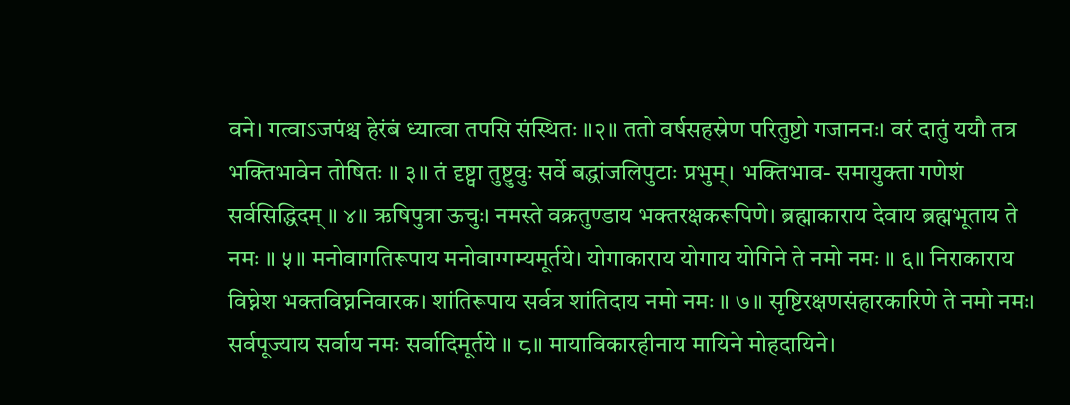वने। गत्वाऽजपंश्च हेरंबं ध्यात्वा तपसि संस्थितः ॥२॥ ततो वर्षसहस्रेण परितुष्टो गजाननः। वरं दातुं ययौ तत्र भक्तिभावेन तोषितः ॥ ३॥ तं दृष्ट्वा तुष्टुवुः सर्वे बद्धांजलिपुटाः प्रभुम्। भक्तिभाव- समायुक्ता गणेशं सर्वसिद्धिदम् ॥ ४॥ ऋषिपुत्रा ऊचुः। नमस्ते वक्रतुण्डाय भक्तरक्षकरूपिणे। ब्रह्माकाराय देवाय ब्रह्मभूताय ते नमः ॥ ५॥ मनोवागतिरूपाय मनोवाग्गम्यमूर्तये। योगाकाराय योगाय योगिने ते नमो नमः ॥ ६॥ निराकाराय विघ्नेश भक्तविघ्ननिवारक। शांतिरूपाय सर्वत्र शांतिदाय नमो नमः ॥ ७॥ सृष्टिरक्षणसंहारकारिणे ते नमो नमः। सर्वपूज्याय सर्वाय नमः सर्वादिमूर्तये ॥ ८॥ मायाविकारहीनाय मायिने मोहदायिने।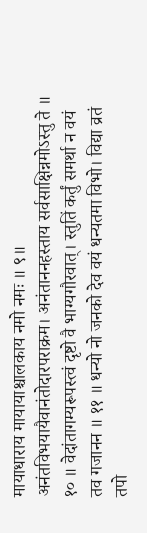मायाधाराय मायायाश्चालकाय नमो नमः ॥ ९॥ अनंतविभयायैवानंतोदारपराक्रम। अनंताननहस्ताय सर्वसाक्षिन्नमोऽस्तु ते ॥ १० ॥ वेदांतागम्यरूपस्त्वं दृष्टो वै भाग्यगौरवात्। स्तुतिं कर्तुं समर्था न वयं तव गजानन ॥ ११ ॥ धन्यो नो जनको देव वयं धन्यतमा विभो। विद्या व्रतं तपो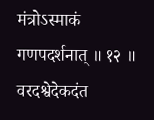मंत्रोऽस्माकं गणपदर्शनात् ॥ १२ ॥ वरदश्वेदेकदंत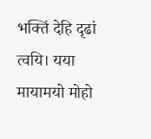भक्तिं देहि दृढां त्वयि। यया मायामयो मोहो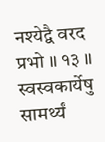नश्येद्वै वरद प्रभो ॥ १३ ॥ स्वस्वकार्येषु सामर्थ्यं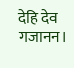देहि देव गजानन।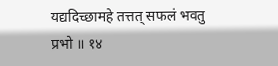यद्यदिच्छामहे तत्तत् सफलं भवतु प्रभो ॥ १४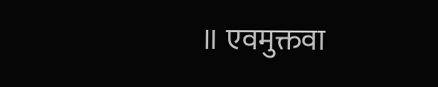॥ एवमुक्तवा